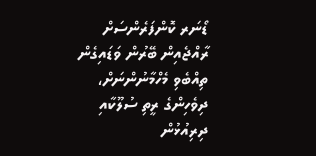ޑޯނަރ ކޮންފަރެންސަށް ރާއްޖެއިން ބޭރުން ވަޑައިގެން ތިއްބެވި މެހްމާނުންނަށް، ދިވެހިންގެ ރީތި ސުލޫކާއި ދިރިއުޅުން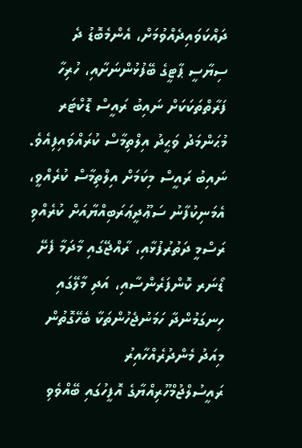ދައްކަވައިދެއްވުމަށް، އެންމެބޮޑު ދެ ސިޔާސީ ޕާޓީގެ ބޭފުޅުންނަށާއި، ހުރިހާ ފަރާތްތަކަކަށް ނައިބު ރައީސް ޑޮކްޓަރ މުޙަންމަދު ވަޙީދު އިލްތިމާސް ކުރައްވައިފިއެވެ. ނައިބު ރައީސް މިކަމަށް އިލްތިމާސް ކުރެއްވީ، އެމަނިކުފާނު ސަޢޫދީޢަރަބިއްޔާއަށް ކުރެއްވި ރަސްމީ ދަތުރުފުޅާއި، ރާއްޖޭގައި މާދަމާ ފެށޭ ޑޯނަރ ކޮންފަރެންސާއި، އަދި މާލޭގައި ހިނގަމުންދާ ހަމަނުޖެހުންތަކާ ބެހޭގޮތުން މިއަދު މެންދުރެއްހާއިރު ރައީސުލްޖުމްހޫރިއްޔާގެ އޮފީހުގައި ބޭއްވެވި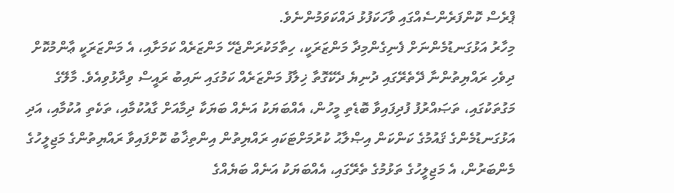ޕްރެސް ކޮންފަރެންސެއްގައި ވާހަކަފުޅު ދައްކަވަމުންނެވެ.
މިހާރު އަޅުގަނޑުމެންނަށް ފެނިގެންމިދާ މަންޒަރަކީ، ހިތާމަކުރަންޖެހޭ މަންޒަރެއް ކަމަށާއި، އެ މަންޒަރަކީ ޢާންމުކޮށް ދިވެހި ރައްޔިތުންނާ ދޭތެރޭގައި ދުނިޔެ ދެކޭގޮތާ ޚިލާފު މަންޒަރެއް ކަމުގައި ނައިބު ރައީސް ވިދާޅުވިއެވެ. މާލޭގެ މަގުތަކުގައި، ތަޞައްރުފު ފުދިފައިވާ ބޮޑެތި މީހުން، އެއްބަޔަކު އަނެއް ބަޔަކާ ދިމާއަށް ގާއުކުމާއި، ތަކެތި އުކުމާއި، އަދި އަޅުގަނޑުމެންގެ ޤައުމުގެ ކަންކަން އިޞްލާޙު ކުރުމަށްޓަކައި ރައްޔިތުން އިންތިޚާބު ކޮށްފައިވާ ރައްޔިތުންގެ މަޖިލީހުގެ މެންބަރުން، އެ މަޖިލީހުގެ ތަޅުމުގެ ތެރޭގައި، އެއްބަޔަކު އަނެއް ބަޔެއްގެ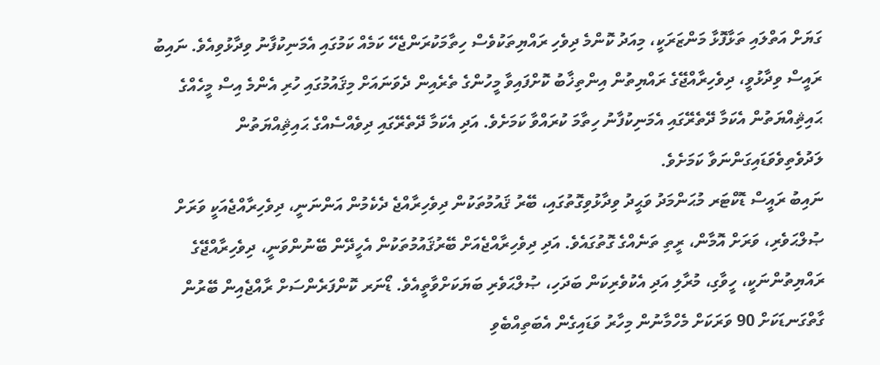ގަޔަށް އަތްލައި ތަޅާފޮޅާ މަންޒަރަކީ، މިއަދު ކޮންމެ ދިވެހި ރައްޔިތަކުވެސް ހިތާމަކުރަންޖެހޭ ކަމެއް ކަމުގައި އެމަނިކުފާނު ވިދާޅުވިއެވެ. ނައިބު ރައީސް ވިދާޅުވީ، ދިވެހިރާއްޖޭގެ ރައްޔިތުން އިންތިޚާބު ކޮށްފައިވާ މީހުންގެ ތެރެއިން ދެވަނައަށް މިޤައުމުގައި ހުރި އެންމެ އިސް މީހެއްގެ ޙައިޘިއްޔަތުން އެކަމާ ދޭތެރޭގައި އެމަނިކުފާނު ހިތާމަ ކުރައްވާ ކަމަށެވެ. އަދި އެކަމާ ދޭތެރޭގައި ދިވެއްސެއްގެ ޙައިޘިއްޔަތުން ލަދުވެތިވެވަޑައިގަންނަވާ ކަމަށެވެ.
ނައިބު ރައީސް ޑޮކްޓަރ މުޙަންމަދު ވަޙީދު ވިދާޅުވިގޮތުގައި، ބޭރު ޤައުމުތަކުން ދިވެހިރާއްޖެ ދެކެމުން އަންނަނީ، ދިވެހިރާއްޖެއަކީ ވަރަށް ޞުލްޙަވެރި، ވަރަށް އޮމާން، ރީތި ތަނެއްގެ ގޮތުގައެވެ. އަދި ދިވެހިރާއްޖެއަށް ބޭރުޤައުމުތަކުން އެހީދޭން ބޭނުންވަނީ، ދިވެހިރާއްޖޭގެ ރައްޔިތުންނަކީ، ހީވާގި، މުރާލި އަދި އެކުވެރިކަން ބަދަހި، ޞުލްޙަވެރި ބަޔަކަށްވާތީއެވެ. ޑޯނަރ ކޮންފަރެންސަށް ރާއްޖެއިން ބޭރުން ގާތްގަނޑަކަށް 90 ވަރަކަށް މެހްމާނުން މިހާރު ވަޑައިގެން އެބަތިއްބެވި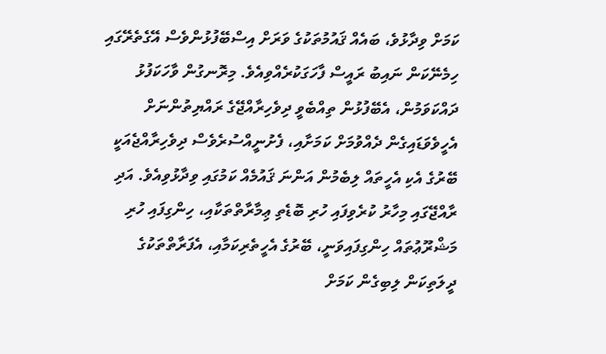ކަމަށް ވިދާޅުވެ، ބައެއް ޤައުމުތަކުގެ ވަރަށް އިސްބޭފުޅުންވެސް އޭގެތެރޭގައި ހިމެނޭކަން ނައިބު ރައީސް ފާހަގަކުރެއްވިއެވެ. މިރޮނގުން ވާހަކަފުޅު ދައްކަވަމުން، އެބޭފުޅުން ތިއްބެވީ ދިވެހިރާއްޖޭގެ ރައްޔިތުންނަށް އެހީވެވަޑައިގެން ދެއްވުމަށް ކަމަށާއި، ފެށުނީއްސުރެވެސް ދިވެހިރާއްޖެއަކީ ބޭރުގެ އެކި އެހީތައް ލިބެމުން އަންނަ ޤައުމެއް ކަމުގައި ވިދާޅުވިއެވެ. އަދި ރާއްޖޭގައި މިހާރު ކުރެވިފައި ހުރި ބޮޑެތި ޢިމާރާތްތަކާއި، ހިންގިފައި ހުރި މަޝްރޫޢުތައް ހިންގިފައިވަނީ، ބޭރުގެ އެހީތެރިކަމާއި، އެފަރާތްތަކުގެ ދީލަތިކަން ލިބިގެން ކަމަށް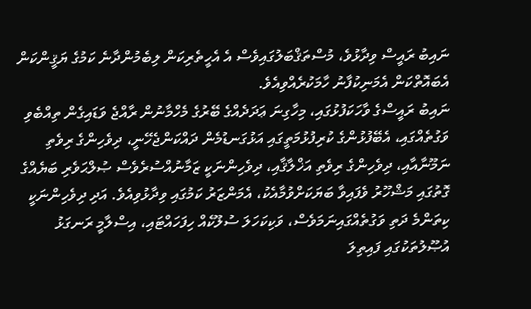ނައިބު ރައީސް ވިދާޅުވެ، މުސްތަޤްބަލުގައިވެސް އެ އެހީތެރިކަން ލިބެމުންދާނެ ކަމުގެ ޔަޤީންކަން އެބައޮތްކަން އެމަނިކުފާނު ހާމަކުރެއްވިއެވެ.
ނައިބު ރައީސްގެ ވާހަކަފުޅުގައި، މިހާގިނަ ޢަދަދެއްގެ ބޭރުގެ މެހްމާނުން ރާއްޖެ ވަޑައިގެން ތިއްބެވި ވަގުތެއްގައި، އެބޭފުޅުންގެ ކުރިފުޅުމަތީގައި އަޅުގަނޑުމެން ދައްކަންޖެހޭނީ، ދިވެހިންގެ ރިވެތި ނަމޫނާއާއި، ދިވެހިންގެ ރިވެތި އަޚްލާޤާއި، ދިވެހިންނަކީ ޒަމާނުއްސުރެވެސް ޞުލްޙަވެރި ބަޔެއްގެ ގޮތުގައި މަޝްހޫރު ވެފައިވާ ބަޔަކަށްވުމާއެކު، އެމަންޒަރު ކަމުގައި ވިދާޅުވިއެވެ. އަދި ދިވެހިންނަކީ ކިތަންމެ ދަތި ވަގުތެއްގައިނަމަވެސް، ވަކިކަހަލަ ސުލޫކެއް ހިފަހައްޓައި، އިސްލާމީ ރަނގަޅު އުޞޫލުތަކުގައި ފައިތިލަ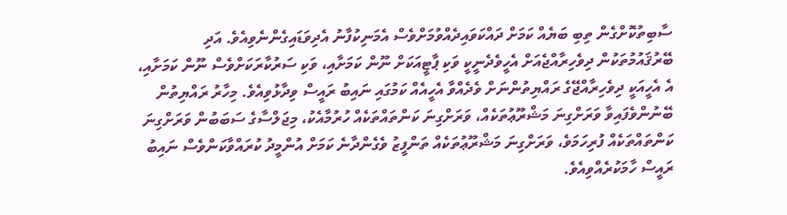ސާބިތުކޮށްގެން ތިބި ބަޔެއް ކަމަށް ދައްކަވައިދެއްވުމަށްވެސް އެމަނިކުފާނު އެދިވަޑައިގެންނެވިއެވެ. އަދި ބޭރުޤައުމުތަކުން ދިވެހިރާއްޖެއަށް އެހީވެދެނީކީ ވަކި ޕާޓީއަކަށް ނޫން ކަމަށާއި، ވަކި ސަރުކާރަކަށްވެސް ނޫން ކަމަށާއި، އެ އެހީއަކީ ދިވެހިރާއްޖޭގެ ރައްޔިތުންނަށް ވެދެއްވާ އެހީއެއް ކަމުގައި ނައިބު ރައީސް ވިދާޅުވިއެވެ. މިހާރު ރައްޔިތުން ބޭނުންވެފައިވާ ވަރަށްގިނަ މަޝްރޫޢުތަކެއް، ވަރަށްގިނަ ކަންތައްތަކެއް ހުރުމާއެކު، މިޖަލްސާގެ ސަބަބުން ވަރަށްގިނަ ކަންތައްތަކެއް ފުރިހަމަވެ، ވަރަށްގިނަ މަޝްރޫޢުތަކެއް ތަންފީޒު ވެގެންދާނެ ކަމަށް އުންމީދު ކުރައްވާކަންވެސް ނައިބު ރައީސް ހާމަކުރެއްވިއެވެ.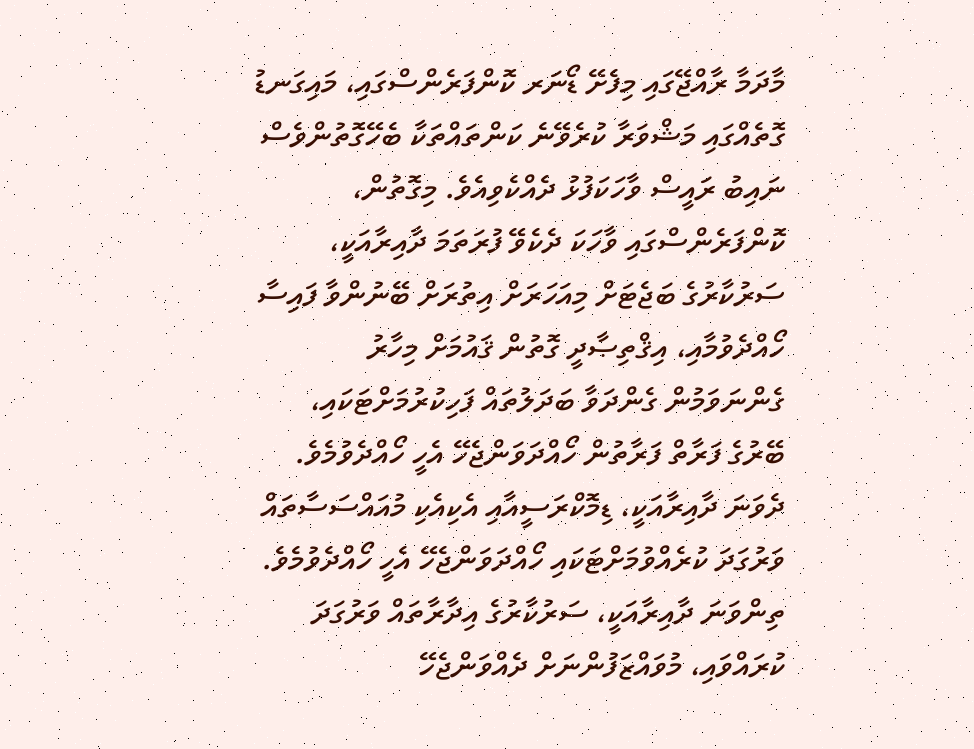މާދަމާ ރާއްޖޭގައި މިފެށޭ ޑޯނަރ ކޮންފަރެންސްގައި، މައިގަނޑު ގޮތެއްގައި މަޝްވަރާ ކުރެވޭނެ ކަންތައްތަކާ ބެހޭގޮތުންވެސް ނައިބު ރައީސް ވާހަކަފުޅު ދެއްކެވިއެވެ. މިގޮތުން، ކޮންފަރެންސްގައި ވާހަކަ ދެކެވޭ ފުރަތަމަ ދާއިރާއަކީ، ސަރުކާރުގެ ބަޖެޓަށް މިއަހަރަށް އިތުރަށް ބޭނުންވާ ފައިސާ ހޯއްދެވުމާއި، އިޤްތިޞާދީ ގޮތުން ޤައުމަށް މިހާރު ގެންނަވަމުން ގެންދަވާ ބަދަލުތައް ފަހިކުރުމަށްޓަކައި، ބޭރުގެ ފަރާތް ފަރާތުން ހޯއްދަވަންޖެހޭ އެހީ ހޯއްދެވުމެވެ. ދެވަނަ ދާއިރާއަކީ، ޑިމޮކްރަސީއާއި އެކިއެކި މުއައްސަސާތައް ވަރުގަދަ ކުރެއްވުމަށްޓަކައި ހޯއްދަވަންޖެހޭ އެހީ ހޯއްދެވުމެވެ. ތިންވަނަ ދާއިރާއަކީ، ސަރުކާރުގެ އިދާރާތައް ވަރުގަދަ ކުރައްވައި، މުވައްޒަފުންނަށް ދެއްވަންޖެހޭ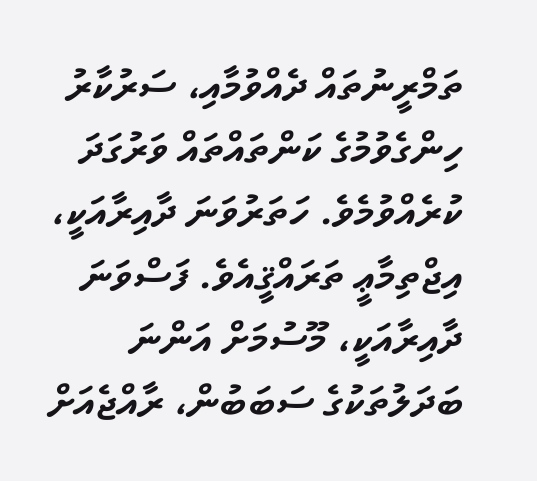ތަމްރީނުތައް ދެއްވުމާއި، ސަރުކާރު ހިންގެވުމުގެ ކަންތައްތައް ވަރުގަދަ ކުރެއްވުމެވެ. ހަތަރުވަނަ ދާއިރާއަކީ، އިޖްތިމާޢީ ތަރައްޤީއެވެ. ފަސްވަނަ ދާއިރާއަކީ، މޫސުމަށް އަންނަ ބަދަލުތަކުގެ ސަބަބުން، ރާއްޖެއަށް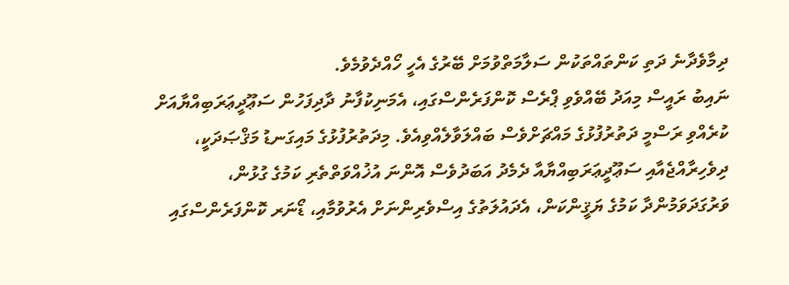ދިމާވެދާނެ ދަތި ކަންތައްތަކުން ސަލާމަތްވުމަށް ބޭރުގެ އެހީ ހޯއްދެވުމެވެ.
ނައިބު ރައީސް މިއަދު ބޭއްވެވި ޕްރެސް ކޮންފަރެންސްގައި، އެމަނިކުފާނު ދާދިފަހުން ސަޢޫދީޢަރަބިއްޔާއަށް ކުރެއްވި ރަސްމީ ދަތުރުފުޅުގެ މައްޗަށްވެސް ބައްލަވާލެއްވިއެވެ. މިދަތުރުފުޅުގެ މައިގަނޑު މަޤްޞަދަކީ، ދިވެހިރާއްޖެއާއި ސަޢޫދީޢަރަބިއްޔާއާ ދެމެދު އަބަދުވެސް އޮންނަ އުޚުއްވަތްތެރި ކަމުގެ ގުޅުން، ވަރުގަދަވަމުންދާ ކަމުގެ ޔަޤީންކަން، އެދައުލަތުގެ އިސްވެރިންނަށް އެރުވުމާއި، ޑޯނަރ ކޮންފަރެންސްގައި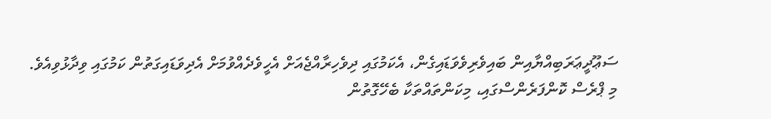ސަޢޫދީޢަރަބިއްޔާއިން ބައިވެރިވެވަޑައިގެން، އެކަމުގައި ދިވެހިރާއްޖެއަށް އެހީވެދެއްވުމަށް އެދިވަޑައިގަތުން ކަމުގައި ވިދާޅުވިއެވެ.
މި ޕްރެސް ކޮންފަރެންސްގައި، މިކަންތައްތަކާ ބެހޭގޮތުން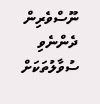ނޫސްވެރިން ދެންނެވި ސުވާލުތަކަށް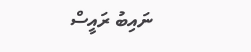ނައިބު ރައީސް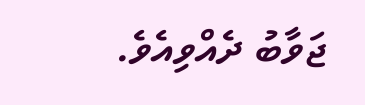ޖަވާބު ދެއްވިއެވެ.